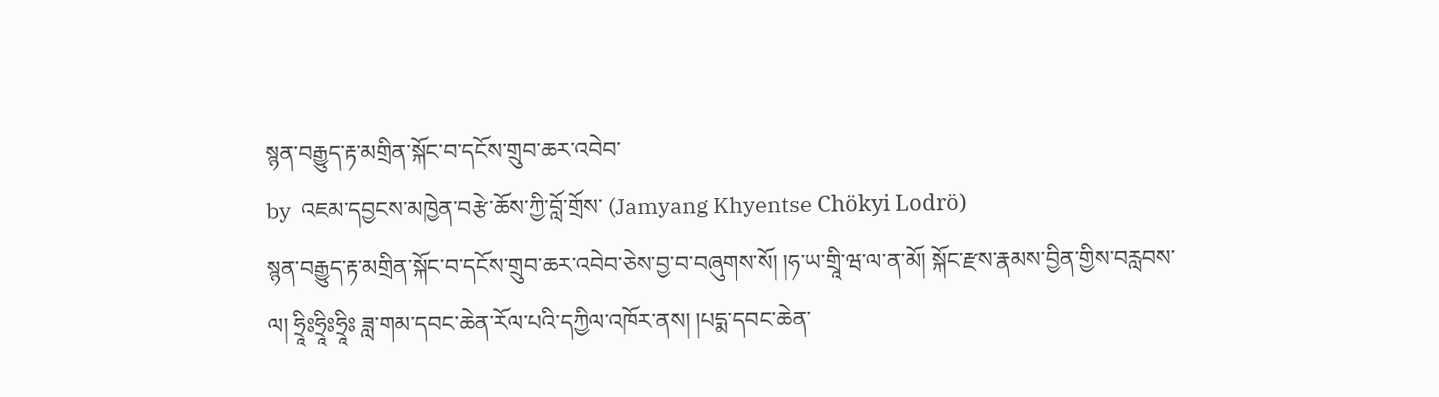སྙན་བརྒྱུད་རྟ་མགྲིན་སྐོང་བ་དངོས་གྲུབ་ཆར་འབེབ་
by  འཇམ་དབྱངས་མཁྱེན་བརྩེ་ཆོས་ཀྱི་བློ་གྲོས་ (Jamyang Khyentse Chökyi Lodrö)
སྙན་བརྒྱུད་རྟ་མགྲིན་སྐོང་བ་དངོས་གྲུབ་ཆར་འབེབ་ཅེས་བྱ་བ་བཞུགས་སོ། །ཧ་ཡ་གྲཱི་ཝ་ལ་ན་མོ། སྐོང་རྫས་རྣམས་བྱིན་གྱིས་བརླབས་ལ། ཧྲཱིཿཧྲཱིཿཧྲཱིཿ ཟླ་གམ་དབང་ཆེན་རོལ་པའི་དཀྱིལ་འཁོར་ནས། །པདྨ་དབང་ཆེན་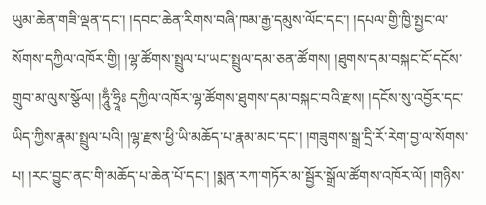ཡུམ་ཆེན་གཟི་ལྡན་དང་། །དབང་ཆེན་རིགས་བཞི་ཁམ་རྒྱ་དམུས་ལོང་དང་། །དཔལ་གྱི་ཁྱི་སྤྱང་ལ་སོགས་དཀྱིལ་འཁོར་གྱི། །ལྷ་ཚོགས་སྤྲུལ་པ་ཡང་སྤྲུལ་དམ་ཅན་ཚོགས། །ཐུགས་དམ་བསྐང་ངོ་དངོས་གྲུབ་མ་ལུས་སྩོལ། །ཧཱུྃ་ཧྲཱིཿ དཀྱིལ་འཁོར་ལྷ་ཚོགས་ཐུགས་དམ་བསྐང་བའི་རྫས། །དངོས་སུ་འབྱོར་དང་ཡིད་ཀྱིས་རྣམ་སྤྲུལ་པའི། །ལྷ་རྫས་ཕྱི་ཡི་མཆོད་པ་རྣམ་མང་དང་། །གཟུགས་སྒྲ་དྲི་རོ་རེག་བྱ་ལ་སོགས་པ། །རང་བྱུང་ནང་གི་མཆོད་པ་ཆེན་པོ་དང་། །སྨན་རཀ་གཏོར་མ་སྦྱོར་སྒྲོལ་ཚོགས་འཁོར་ལོ། །གཉིས་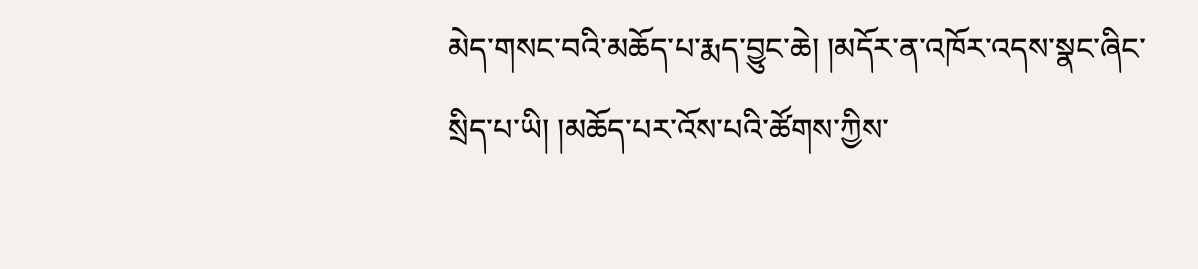མེད་གསང་བའི་མཆོད་པ་རྨད་བྱུང་ཆེ། །མདོར་ན་འཁོར་འདས་སྣང་ཞིང་སྲིད་པ་ཡི། །མཆོད་པར་འོས་པའི་ཚོགས་ཀྱིས་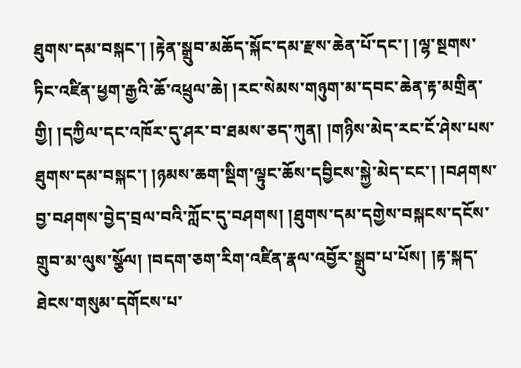ཐུགས་དམ་བསྐང་། །རྟེན་སྒྲུབ་མཆོད་སྐོང་དམ་རྫས་ཆེན་པོ་དང་། །ལྷ་སྔགས་ཏིང་འཛིན་ཕྱག་རྒྱའི་ཆོ་འཕྲུལ་ཆེ། །རང་སེམས་གཉུག་མ་དབང་ཆེན་རྟ་མགྲིན་གྱི། །དཀྱིལ་དང་འཁོར་དུ་ཤར་བ་ཐམས་ཅད་ཀུན། །གཉིས་མེད་རང་ངོ་ཤེས་པས་ཐུགས་དམ་བསྐང་། །ཉམས་ཆག་སྡིག་ལྟུང་ཆོས་དབྱིངས་སྐྱེ་མེད་ངང་། །བཤགས་བྱ་བཤགས་བྱེད་བྲལ་བའི་ཀློང་དུ་བཤགས། །ཐུགས་དམ་དགྱེས་བསྐངས་དངོས་གྲུབ་མ་ལུས་སྩོལ། །བདག་ཅག་རིག་འཛིན་རྣལ་འབྱོར་སྒྲུབ་པ་པོས། །རྟ་སྐད་ཐེངས་གསུམ་དགོངས་པ་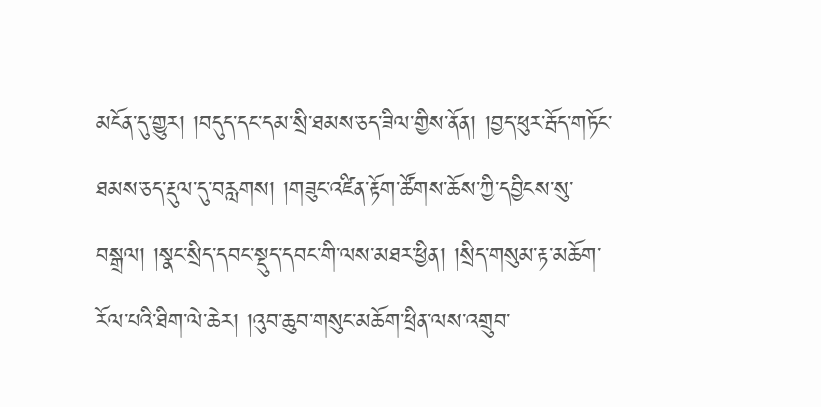མངོན་དུ་གྱུར། །བདུད་དང་དམ་སྲི་ཐམས་ཅད་ཟིལ་གྱིས་ནོན། །བྱད་ཕུར་རྦོད་གཏོང་ཐམས་ཅད་རྡུལ་དུ་བརླགས། །གཟུང་འཛིན་རྟོག་ཚོགས་ཆོས་ཀྱི་དབྱིངས་སུ་བསྒྲལ། །སྣང་སྲིད་དབང་སྡུད་དབང་གི་ལས་མཐར་ཕྱིན། །སྲིད་གསུམ་རྟ་མཆོག་རོལ་པའི་ཐིག་ལེ་ཆེར། །འུབ་ཆུབ་གསུང་མཆོག་ཕྲིན་ལས་འགྲུབ་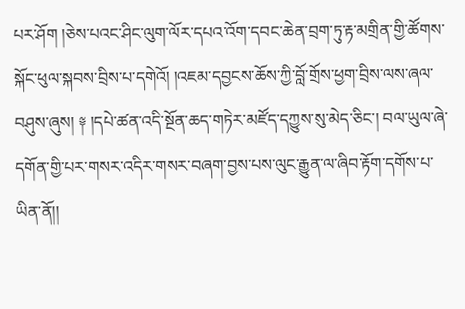པར་ཤོག །ཅེས་པའང་ཤིང་ལུག་ལོར་དཔའ་འོག་དབང་ཆེན་བྲག་ཏུ་རྟ་མགྲིན་གྱི་ཚོགས་སྐོང་ཕུལ་སྐབས་བྲིས་པ་དགེའོ། །འཇམ་དབྱངས་ཆོས་ཀྱི་བློ་གྲོས་ཕྱག་བྲིས་ལས་ཞལ་བཤུས་ཞུས། ༈ །དཔེ་ཚན་འདི་སྔོན་ཆད་གཏེར་མཛོད་དཀྱུས་སུ་མེད་ཅིང་། བལ་ཡུལ་ཞེ་དགོན་གྱི་པར་གསར་འདིར་གསར་བཞག་བྱས་པས་ལུང་རྒྱུན་ལ་ཞིབ་རྟོག་དགོས་པ་ཡིན་ནོ།།